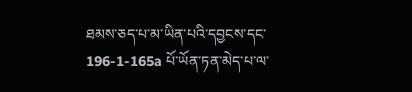ཐམས་ཅད་པ་མ་ཡིན་པའི་དབྱངས་དང་ 196-1-165a པོ་ཡོན་ཏན་མེད་པ་ལ་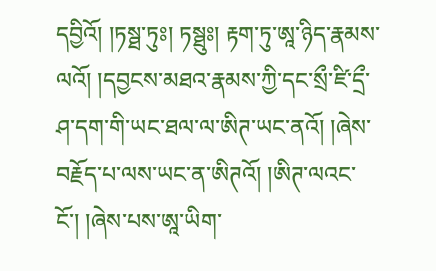དབྱིའོ། །ཏསྠ་ཏུཿ། ཏསྠུཿ། རྟག་ཏུ་ཨཱ་ཉིད་རྣམས་ལའོ། །དབྱངས་མཐའ་རྣམས་ཀྱི་དང་སྲྀ་ཛི་དྲྀ་ཤ་དག་གི་ཡང་ཐལ་ལ་ཨིཊ་ཡང་ནའོ། །ཞེས་བརྗོད་པ་ལས་ཡང་ན་ཨིཊའོ། །ཨིཊ་ལའང་ངོ་། །ཞེས་པས་ཨཱ་ཡིག་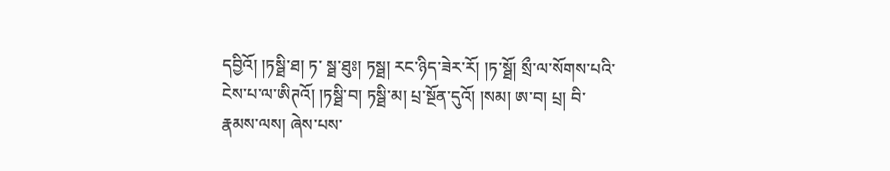དབྱིའོ། །ཏསྠི་ཐ། ཏ་ སྠ་ཐུཿ། ཏསྠ། རང་ཉིད་ཟེར་རོ། །ཏ་སྠོ། སྲྀ་ལ་སོགས་པའི་ངེས་པ་ལ་ཨིཊའོ། །ཏསྠི་བ། ཏསྠི་མ། པྲ་སྔོན་དུའོ། །སམ། ཨ་བ། པྲ། བི་རྣམས་ལས། ཞེས་པས་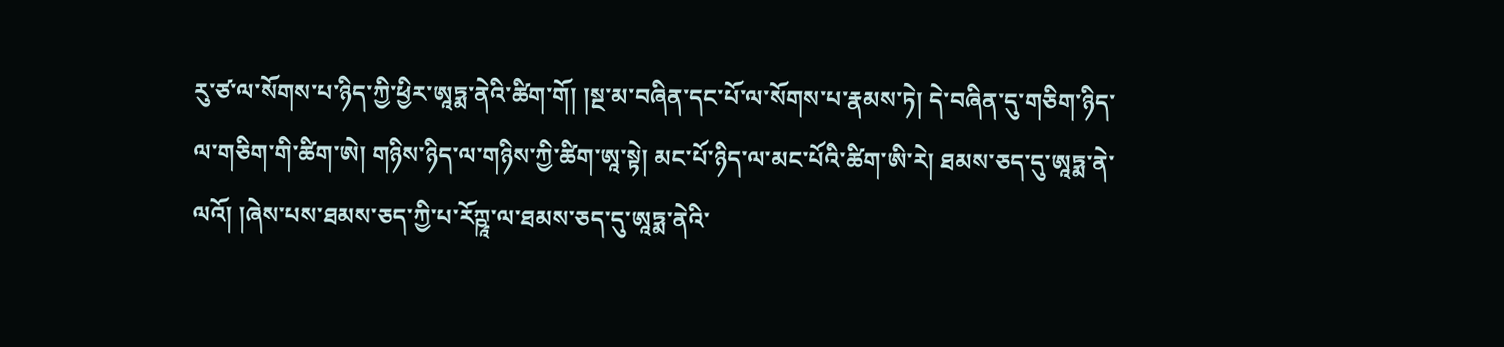རུ་ཙ་ལ་སོགས་པ་ཉིད་ཀྱི་ཕྱིར་ཨཱཏྨ་ནེའི་ཚིག་གོ། །སྔ་མ་བཞིན་དང་པོ་ལ་སོགས་པ་རྣམས་ཏེ། དེ་བཞིན་དུ་གཅིག་ཉིད་ ལ་གཅིག་གི་ཚིག་ཨེ། གཉིས་ཉིད་ལ་གཉིས་ཀྱི་ཚིག་ཨཱ་སྟེ། མང་པོ་ཉིད་ལ་མང་པོའི་ཚིག་ཨི་རེ། ཐམས་ཅད་དུ་ཨཱཏྨ་ནེ་ལའོ། །ཞེས་པས་ཐམས་ཅད་ཀྱི་པ་རོཀྵཱ་ལ་ཐམས་ཅད་དུ་ཨཱཏྨ་ནེའི་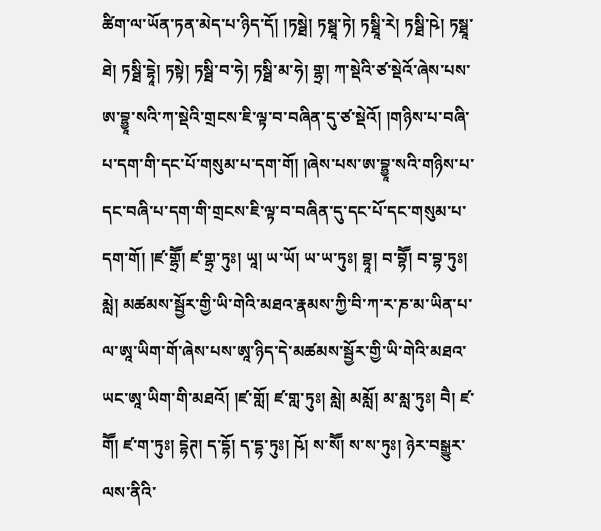ཚིག་ལ་ཡོན་ཏན་མེད་པ་ཉིད་དོ། །ཏསྠེ། ཏསྠཱ་ཏེ། ཏསྠཱི་རེ། ཏསྠི་ཥེ། ཏསྠཱ་ཐེ། ཏསྠི་དྷཱེ། ཏསྟེ། ཏསྠི་བ་ཧེ། ཏསྠི་མ་ཧེ། གྷྲ། ཀ་སྡེའི་ཙ་སྡེའོ་ཞེས་པས་ཨ་བྷྱཱ་སའི་ཀ་སྡེའི་གྲངས་ཇི་ལྟ་བ་བཞིན་དུ་ཙ་སྡེའོ། །གཉིས་པ་བཞི་པ་དག་གི་དང་པོ་གསུམ་པ་དག་གོ། །ཞེས་པས་ཨ་བྷྱཱ་སའི་གཉིས་པ་དང་བཞི་པ་དག་གི་གྲངས་ཇི་ལྟ་བ་བཞིན་དུ་དང་པོ་དང་གསུམ་པ་དག་གོ། །ཛ་གྷྲཽ། ཛ་གྷྲ་ཏུཿ། ཡཱ། ཡ་ཡོ། ཡ་ཡ་ཏུཿ། བྷཱ། བ་བྷཽ། བ་བྷ་ཏུཿ། མླེ། མཚམས་སྦྱོར་གྱི་ཡི་གེའི་མཐའ་རྣམས་ཀྱི་བི་ཀ་ར་ཎ་མ་ཡིན་པ་ལ་ཨཱ་ཡིག་གོ་ཞེས་པས་ཨཱ་ཉིད་དེ་མཚམས་སྦྱོར་གྱི་ཡི་གེའི་མཐའ་ཡང་ཨཱ་ཡིག་གི་མཐའོ། །ཛ་གློ། ཛ་གླ་ཏུཿ། མླེ། མམློ། མ་མླ་ཏུཿ། བཻ། ཛ་གཽ། ཛ་ག་ཏུཿ། དྷེཊ། ད་དྷོ། ད་དྷ་ཏུཿ། ཥོ། ས་སཽ། ས་ས་ཏུཿ། ཉེར་བསྒྱུར་ལས་ནིའི་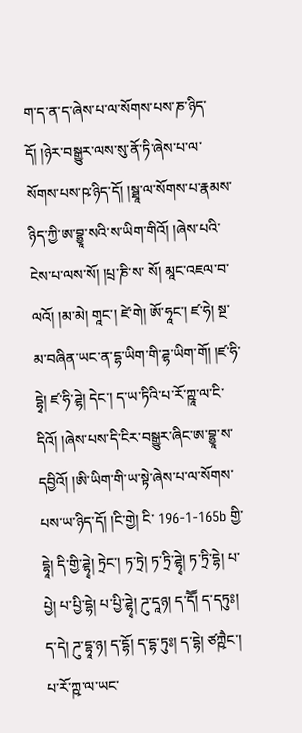ག་ད་ན་ད་ཞེས་པ་ལ་སོགས་པས་ཎ་ཉིད་དོ། །ཉེར་བསྒྱུར་ལས་སུ་ནོ་ཏི་ཞེས་པ་ལ་སོགས་པས་ཥ་ཉིད་དོ། །སྠཱ་ལ་སོགས་པ་རྣམས་ཉིད་ཀྱི་ཨ་བྷྱཱ་སའི་ས་ཡིག་གིའོ། །ཞེས་པའི་ངེས་པ་ལས་སོ། །པྲ་ཎི་ས་ སོ། མཱང་འཇལ་བ་ལའོ། །མ་མེ། གཱང་། ཛེ་གེ། ཨོ་ཧཱང་། ཛ་ཧེ། སྔ་མ་བཞིན་ཡང་ན་དྷ་ཡིག་གི་ཌྷ་ཡིག་གོ། །ཛ་ཧི་དྷྭེ། ཛ་ཧི་ཌྷེ། དེང་། ད་ཡ་ཏིའི་པ་རོ་ཀྵཱ་ལ་ངི་དིའོ། །ཞེས་པས་དི་ངིར་བསྒྱུར་ཞིང་ཨ་བྷྱཱ་ས་དབྱིའོ། །ཨི་ཡིག་གི་ཡ་སྟེ་ཞེས་པ་ལ་སོགས་པས་ཡ་ཉིད་དོ། །ངི་གྱེ། ངི་ 196-1-165b གྱི་དྷཱེ། དི་གྱི་ཌྷྭེ། ཏྲེང་། ཏ་ཏྲེ། ཏ་ཏྲི་ཌྷྭེ། ཏ་ཏྲི་དྷེ། པ་པྱེ། པ་པྱི་དྷེ། པ་པྱི་ཌྷྭེ། ཌུ་དཱཉ། ད་དཽ། ད་དཏུཿ། ད་དེ། ཌུ་དྷཱ་ཉ། ད་དྷོ། ད་དྷ་ཏུཿ། ད་དྷེ། ཙཀྵཻང་། པ་རོ་ཀྵ་ལ་ཡང་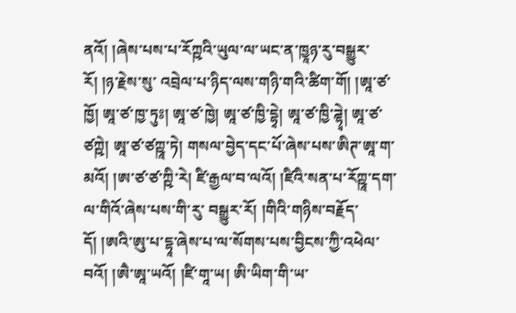ནའོ། །ཞེས་པས་པ་རོཀྵའི་ཡུལ་ལ་ཡང་ན་ཁྱཱཉ་རུ་བསྒྱུར་རོ། །ཉ་རྗེས་སུ་ འབྲེལ་པ་ཉིད་ལས་གཉི་གའི་ཚིག་གོ། །ཨཱ་ཙ་ཁྱོ། ཨཱ་ཙ་ཁྱ་ཏུཿ། ཨཱ་ཙ་ཁྱེ། ཨཱ་ཙ་ཁྱི་དྷྭེ། ཨཱ་ཙ་ཁྱི་ཌྷྭེ། ཨཱ་ཙ་ཙཀྵེ། ཨཱ་ཙ་ཙཀྵཱ་ཏེ། གསལ་བྱེད་དང་པོ་ཞེས་པས་ཨིཊ་ཨཱ་ག་མའོ། །ཨ་ཙ་ཙ་ཀྵི་རེ། ཛི་རྒྱལ་བ་ལའོ། །ཛིའི་སན་པ་རོཀྵཱ་དག་ལ་གིའོ་ཞེས་པས་གི་རུ་ བསྒྱུར་རོ། །གིའི་གཉིས་བརྗོད་དོ། །ཨའི་ཨུ་པ་དྷཱ་ཞེས་པ་ལ་སོགས་པས་བྱིངས་ཀྱི་འཕེལ་བའོ། །ཨཻ་ཨཱ་ཡའོ། །ཛི་གཱ་ཡ། ཨི་ཡིག་གི་ཡ་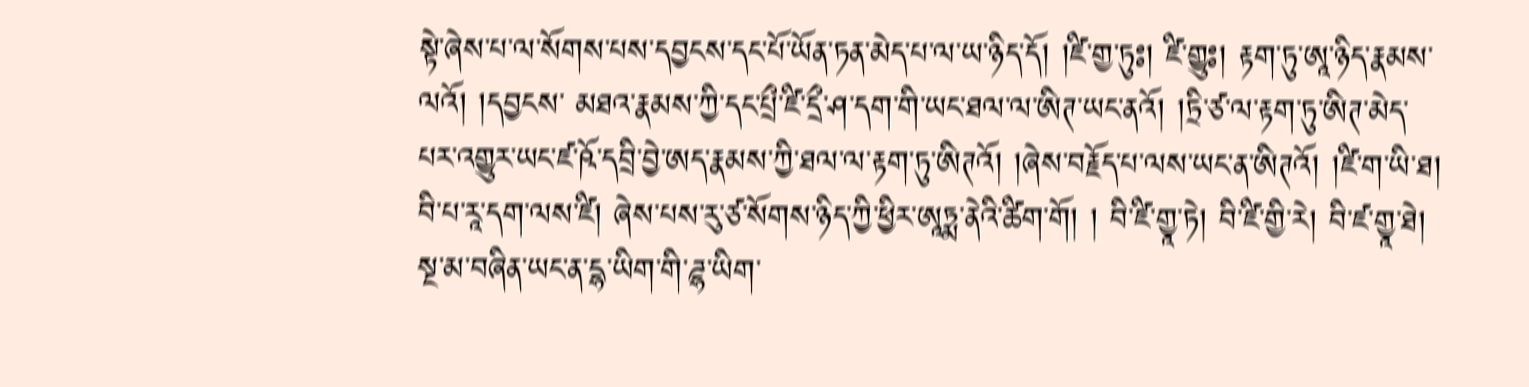སྟེ་ཞེས་པ་ལ་སོགས་པས་དབྱངས་དང་པོ་ཡོན་ཏན་མེད་པ་ལ་ཡ་ཉིད་དོ། །ཛི་གྱ་ཏུཿ། ཛི་གྱུཿ། རྟག་ཏུ་ཨཱ་ཉིད་རྣམས་ལའོ། །དབྱངས་ མཐའ་རྣམས་ཀྱི་དང་པྲྀ་ཛི་དྲྀ་ཤ་དག་གི་ཡང་ཐལ་ལ་ཨིཊ་ཡང་ནའོ། །ཏྲི་ཙ་ལ་རྟག་ཏུ་ཨིཊ་མེད་པར་འགྱུར་ཡང་ཛ་ཥོ་དབྲི་བྱེ་ཨད་རྣམས་ཀྱི་ཐལ་ལ་རྟག་ཏུ་ཨིཊའོ། །ཞེས་བརྗོད་པ་ལས་ཡང་ན་ཨིཊའོ། །ཛི་ག་ཡི་ཐ། བི་པ་རཱ་དག་ལས་ཛི། ཞེས་པས་རུ་ཙ་སོགས་ཉིད་ཀྱི་ཕྱིར་ཨཱཏྨ་ནེའི་ཚིག་གོ། ། བི་ཛི་གྱཱ་ཏེ། བི་ཛི་གྱི་རེ། བི་ཛ་གྱཱ་ཐེ། སྔ་མ་བཞིན་ཡང་ན་དྷ་ཡིག་གི་ཌྷ་ཡིག་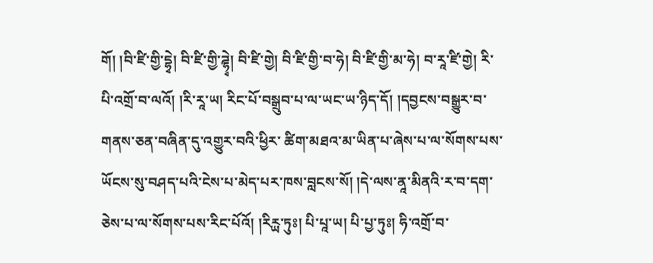གོ། །བི་ཛི་གྱི་དྷྭེ། བི་ཛི་གྱི་ཌྷྭེ། བི་ཛི་གྱེ། བི་ཛི་གྱི་བ་ཧེ། བི་ཛི་གྱི་མ་ཧེ། བ་རཱ་ཛི་གྱེ། རི་པི་འགྲོ་བ་ལའོ། །རི་རཱ་ཡ། རིང་པོ་བསྒྲུབ་པ་ལ་ཡང་ཡ་ཉིད་དོ། །དབྱངས་བསྒྱུར་བ་གནས་ཅན་བཞིན་དུ་འགྱུར་བའི་ཕྱིར་ ཚིག་མཐའ་མ་ཡིན་པ་ཞེས་པ་ལ་སོགས་པས་ཡོངས་སུ་བཤད་པའི་ངེས་པ་མེད་པར་ཁས་བླངས་སོ། །དེ་ལས་ནཱ་མིནའི་ར་བ་དག་ཅེས་པ་ལ་སོགས་པས་རིང་པོའོ། །རིཪྻ་ཏུཿ། པི་པཱ་ཡ། པི་པྱ་ཏུཿ། ཧི་འགྲོ་བ་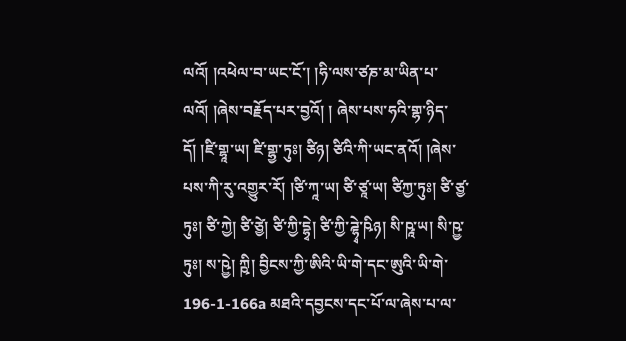ལའོ། །འཕེལ་བ་ཡང་ངོ་། །ཧི་ལས་ཙཎ་མ་ཡིན་པ་ལའོ། །ཞེས་བརྗོད་པར་བྱའོ། ། ཞེས་པས་ཧའི་གྷ་ཉིད་དོ། །ཛི་གྷཱ་ཡ། ཛི་གྷྱ་ཏུཿ། ཙིཉ། ཙིའི་ཀི་ཡང་ནའོ། །ཞེས་པས་ཀི་རུ་འགྱུར་རོ། །ཙི་ཀཱ་ཡ། ཙི་ཙཱ་ཡ། ཙིཀྱ་ཏུཿ། ཙི་ཙྱ་ཏུཿ། ཙི་ཀྱེ། ཙི་ཙྱེ། ཙི་ཀྱི་དྷྭེ། ཙི་ཀྱི་ཌྷྭེ་ཥིཉ། སི་ཥཱ་ཡ། སི་ཥྱ་ཏུཿ། ས་ཥྱེ། ཀྵི། བྱིངས་ཀྱི་ཨིའི་ཡི་གེ་དང་ཨུའི་ཡི་གེ་ 196-1-166a མཐའི་དབྱངས་དང་པོ་ལ་ཞེས་པ་ལ་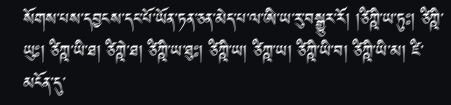སོགས་པས་དབྱངས་དང་པོ་ཡོན་ཏན་ཅན་མེད་པ་ལ་ཨི་ཡ་རུ་བསྒྱུར་རོ། །ཙིཀྵི་ཡ་ཏུཿ། ཙིཀྵི་ཡུཿ། ཙིཀྵ་ཡི་ཐ། ཙིཀྵེ་ཐ། ཙིཀྵི་ཡ་ཐུཿ། ཙིཀྵི་ཡ། ཙིཀྵ་ཡ། ཙིཀྵི་ཡི་བ། ཙིཀྵི་ཡི་མ། ཛི་མངོན་དུ་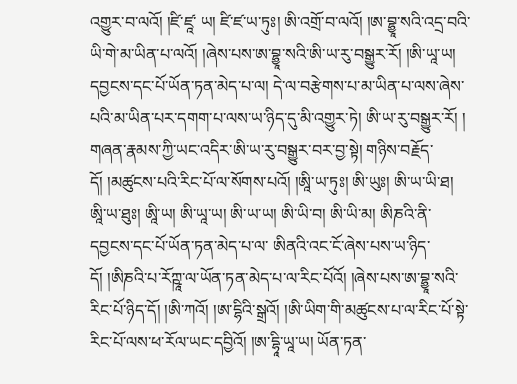འགྱུར་བ་ལའོ། །ཛི་ཛཱ་ ཡ། ཛི་ཛ་ཡ་ཏུཿ། ཨི་འགྲོ་བ་ལའོ། །ཨ་བྷྱཱ་སའི་འདྲ་བའི་ཡི་གེ་མ་ཡིན་པ་ལའོ། །ཞེས་པས་ཨ་བྷྱཱ་སའི་ཨི་ཡ་རུ་བསྒྱུར་རོ། །ཨི་ཡཱ་ཡ། དབྱངས་དང་པོ་ཡོན་ཏན་མེད་པ་ལ། དེ་ལ་བརྩེགས་པ་མ་ཡིན་པ་ལས་ཞེས་པའི་མ་ཡིན་པར་དགག་པ་ལས་ཡ་ཉིད་དུ་མི་འགྱུར་ཏེ། ཨི་ཡ་རུ་བསྒྱུར་རོ། ། གཞན་རྣམས་ཀྱི་ཡང་འདིར་ཨི་ཡ་རུ་བསྒྱུར་བར་བྱ་སྟེ། གཉིས་བརྗོད་དོ། །མཚུངས་པའི་རིང་པོ་ལ་སོགས་པའོ། །ཨཱི་ཡ་ཏུཿ། ཨི་ཡུཿ། ཨི་ཡ་ཡི་ཐ། ཨཱི་ཡ་ཐུཿ། ཨཱི་ཡ། ཨི་ཡཱ་ཡ། ཨི་ཡ་ཡ། ཨི་ཡི་བ། ཨི་ཡི་མ། ཨིཎའི་ནི་དབྱངས་དང་པོ་ཡོན་ཏན་མེད་པ་ལ་ ཨིནའི་འང་ངོ་ཞེས་པས་ཡ་ཉིད་དོ། །ཨིཎའི་པ་རོཀྵཱ་ལ་ཡོན་ཏན་མེད་པ་ལ་རིང་པོའོ། །ཞེས་པས་ཨ་བྷྱཱ་སའི་རིང་པོ་ཉིད་དོ། །ཨི་ཀའོ། །ཨ་དྷིའི་སྒྲའོ། །ཨི་ཡིག་གི་མཚུངས་པ་ལ་རིང་པོ་སྟེ་རིང་པོ་ལས་ཕ་རོལ་ཡང་དབྱིའོ། །ཨ་དྷཱི་ཡཱ་ཡ། ཡོན་ཏན་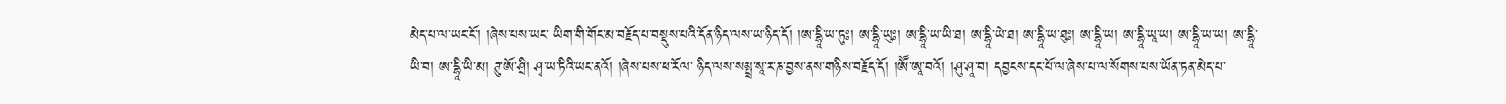མེད་པ་ལ་ཡང་ངོ་། །ཞེས་པས་ཡང་ ཡིག་གི་གོང་མ་བརྗོད་པ་བསྡུས་པའི་དོན་ཉིད་ལས་ཡ་ཉིད་དོ། །ཨ་དྷཱི་ཡ་ཏུཿ། ཨ་དྷཱི་ཡུཿ། ཨ་དྷཱི་ཡ་ཡི་ཐ། ཨ་དྷཱི་ཡེ་ཐ། ཨ་དྷཱི་ཡ་ཐུཿ། ཨ་དྷཱི་ཡ། ཨ་དྷཱི་ཡཱ་ཡ། ཨ་དྷཱི་ཡ་ཡ། ཨ་དྷཱི་ཡི་བ། ཨ་དྷཱི་ཡི་མ། ཊུ་ཨོ་ཤྲི། ཤྭ་ཡ་ཏིའི་ཡང་ནའོ། །ཞེས་པས་ཕ་རོལ་ ཉིད་ལས་སམྤྲ་སཱ་ར་ཎ་བྱས་ནས་གཉིས་བརྗོད་དོ། །ཨཽ་ཨཱ་བའོ། །ཤུ་ཤཱ་བ། དབྱངས་དང་པོ་ལ་ཞེས་པ་ལ་སོགས་པས་ཡོན་ཏན་མེད་པ་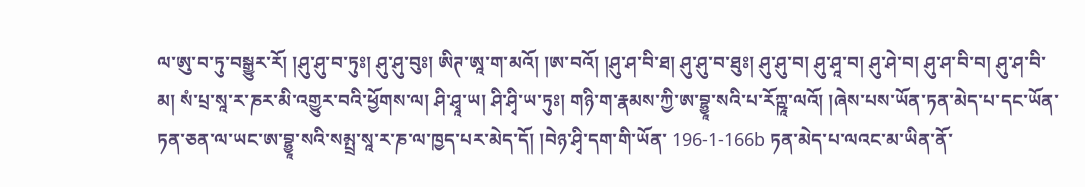ལ་ཨུ་བ་ཏུ་བསྒྱུར་རོ། །ཤུ་ཤུ་བ་ཏུཿ། ཤུ་ཤུ་བུཿ། ཨིཊ་ཨཱ་ག་མའོ། །ཨ་བའོ། །ཤུ་ཤ་བི་ཐ། ཤུ་ཤུ་བ་ཐུཿ། ཤུ་ཤུ་བ། ཤུ་ཤཱ་བ། ཤུ་ཤེ་བ། ཤུ་ཤ་བི་བ། ཤུ་ཤ་བི་མ། སཾ་པྲ་སཱ་ར་ཎར་མི་འགྱུར་བའི་ཕྱོགས་ལ། ཤི་ཤྭཱ་ཡ། ཤི་ཤྭི་ཡ་ཏུཿ། གཉི་ག་རྣམས་ཀྱི་ཨ་བྷྱཱ་སའི་པ་རོཀྵཱ་ལའོ། །ཞེས་པས་ཡོན་ཏན་མེད་པ་དང་ཡོན་ཏན་ཅན་ལ་ཡང་ཨ་བྷྱཱ་སའི་སམྤྲ་སཱ་ར་ཎ་ལ་ཁྱད་པར་མེད་དོ། །བེཉ་ཤྭི་དག་གི་ཡོན་ 196-1-166b ཏན་མེད་པ་ལའང་མ་ཡིན་ནོ་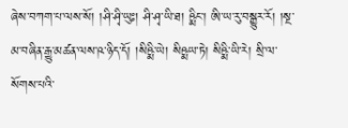ཞེས་བཀག་པ་ལས་སོ། །ཤི་ཤྭི་ཡུཿ། ཤི་ཤྭ་ཡི་ཐ། ཥྨིང་། ཨི་ཡ་རུ་བསྒྱུར་རོ། །སྔ་མ་བཞིན་རྒྱུ་མཚན་ལས་ཥ་ཉིད་དོ། །སིཥྨི་ཡེ། སིཥྨཡ་ཏེ། སིཥྨི་ཡི་རེ། སྲི་ལ་སོགས་པའི་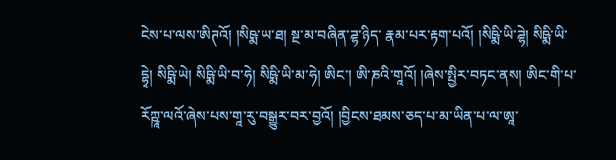ངེས་པ་ལས་ཨིཊའོ། །སིཥྨ་ཡ་ཐ། སྔ་མ་བཞིན་ཌྷ་ཉིད་ རྣམ་པར་རྟག་པའོ། །སིཥྨི་ཡི་ཌྷེ། སིཥྨི་ཡི་དྷྭེ། སིཥྨི་ཡེ། སིཥྨི་ཡི་བ་ཧེ། སིཥྨི་ཡི་མ་ཧེ། ཨིང་། ཨི་ཎའི་གཱའོ། །ཞེས་སྤྱིར་བཏང་ནས། ཨིང་གི་པ་རོཀྵཱ་ལའོ་ཞེས་པས་གཱ་རུ་བསྒྱུར་བར་བྱའོ། །བྱིངས་ཐམས་ཅད་པ་མ་ཡིན་པ་ལ་ཨཱ་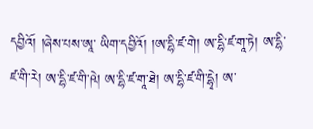དབྱིའོ། །ཞེས་པས་ཨཱ་ ཡིག་དབྱིའོ། །ཨ་དྷི་ཛ་གེ། ཨ་དྷི་ཛ་གཱ་ཏེ། ཨ་དྷི་ཛ་གི་རེ། ཨ་དྷི་ཛ་གི་ཥེ། ཨ་དྷི་ཛ་གཱ་ཐེ། ཨ་དྷི་ཛ་གི་དྷྭེ། ཨ་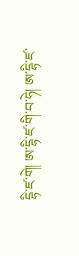དྷི་ཛ་གེ། ཨ་དྷི་ཛ་གི་བ་ཧེ། ཨ་དྷི་ཛ་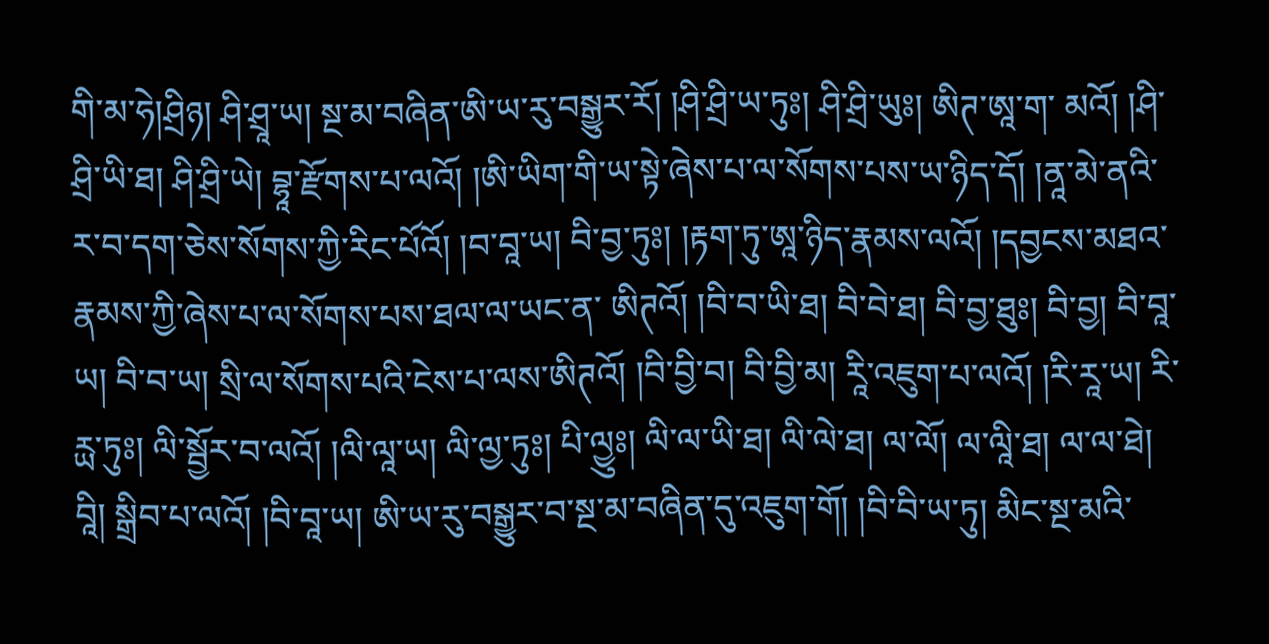གི་མ་ཧེ།ཤྲིཉ། ཤི་ཤྲཱ་ཡ། སྔ་མ་བཞིན་ཨི་ཡ་རུ་བསྒྱུར་རོ། །ཤི་ཤྲི་ཡ་ཏུཿ། ཤི་ཤྲི་ཡུཿ། ཨིཊ་ཨཱ་ག་ མའོ། །ཤི་ཤྲི་ཡི་ཐ། ཤི་ཤྲི་ཡེ། བྷཱ་རྫོགས་པ་ལའོ། །ཨི་ཡིག་གི་ཡ་སྟེ་ཞེས་པ་ལ་སོགས་པས་ཡ་ཉིད་དོ། །ནཱ་མེ་ནའི་ར་བ་དག་ཅེས་སོགས་ཀྱི་རིང་པོའོ། །བ་བཱ་ཡ། བི་བྱ་ཏུཿ། །རྟག་ཏུ་ཨཱ་ཉིད་རྣམས་ལའོ། །དབྱངས་མཐའ་རྣམས་ཀྱི་ཞེས་པ་ལ་སོགས་པས་ཐལ་ལ་ཡང་ན་ ཨིཊའོ། །བི་བ་ཡི་ཐ། བི་བེ་ཐ། བི་བྱ་ཐུཿ། བི་བྱ། བི་བཱ་ཡ། བི་བ་ཡ། སྲི་ལ་སོགས་པའི་ངེས་པ་ལས་ཨིཊའོ། །བི་བྱི་བ། བི་བྱི་མ། རཱི་འཇུག་པ་ལའོ། །རི་རཱ་ཡ། རི་ཪྻ་ཏུཿ། ལི་སྦྱོར་བ་ལའོ། །ལི་ལཱ་ཡ། ལི་ལྱ་ཏུཿ། པི་ལྱུཿ། ལི་ལ་ཡི་ཐ། ལི་ལེ་ཐ། ལ་ལོ། ལ་ལཱི་ཐ། ལ་ལ་ཐེ། བཱི། སྒྲིབ་པ་ལའོ། །བི་བཱ་ཡ། ཨི་ཡ་རུ་བསྒྱུར་བ་སྔ་མ་བཞིན་དུ་འཇུག་གོ། །བི་བི་ཡ་ཏུ། མིང་སྔ་མའི་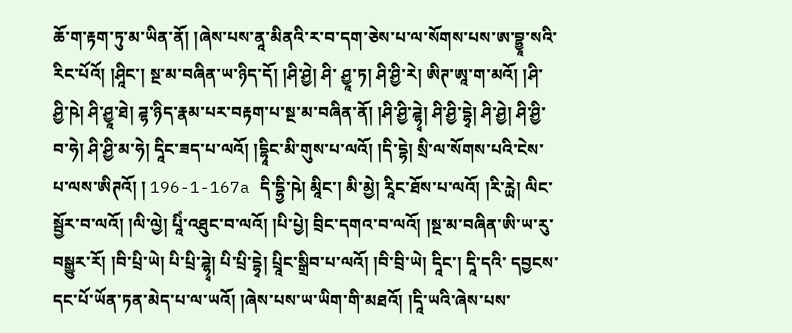ཆོ་ག་རྟག་ཏུ་མ་ཡིན་ནོ། །ཞེས་པས་ནཱ་མིནའི་ར་བ་དག་ཅེས་པ་ལ་སོགས་པས་ཨ་བྷྱཱ་སའི་རིང་པོའོ། །ཤཱིང་། སྔ་མ་བཞིན་ཡ་ཉིད་དོ། །ཤི་ཤྱེ། ཤི་ ཤྱཱ་ཏ། ཤི་ཤྱི་རེ། ཨིཊ་ཨཱ་ག་མའོ། །ཤི་ཤྱི་ཥེ། ཤི་ཤྱཱ་ཐེ། ཌྷ་ཉིད་རྣམ་པར་བརྟག་པ་སྔ་མ་བཞིན་ནོ། །ཤི་ཤྱི་ཌྷྭེ། ཤི་ཤྱི་དྷྭེ། ཤི་ཤྱེ། ཤི་ཤྱི་བ་ཧེ། ཤི་ཤྱི་མ་ཧེ། དཱིང་ཟད་པ་ལའོ། །དྷཱིང་མི་གུས་པ་ལའོ། །དི་དྷེ། སྲི་ལ་སོགས་པའི་ངེས་པ་ལས་ཨིཊའོ། ། 196-1-167a དི་དྷྱི་ཥེ། མཱིང་། མི་མྱེ། རཱིང་ཐོས་པ་ལའོ། །རི་ཪྻེ། ལིང་སྦྱོར་བ་ལའོ། །ལི་ལྱེ། པཱིཾ་འཐུང་བ་ལའོ། །པི་པྱེ། བྲིང་དགའ་བ་ལའོ། །སྔ་མ་བཞིན་ཨི་ཡ་རུ་བསྒྱུར་རོ། །བི་པྲི་ཡེ། པི་པྲི་ཌྷྭེ། པི་པྲི་དྷྭེ། པྲཱིང་སྒྲིབ་པ་ལའོ། །བི་བྲི་ཡེ། དཱིང་། དཱི་དའི་ དབྱངས་དང་པོ་ཡོན་ཏན་མེད་པ་ལ་ཡའོ། །ཞེས་པས་ཡ་ཡིག་གི་མཐའོ། །དཱི་ཡའི་ཞེས་པས་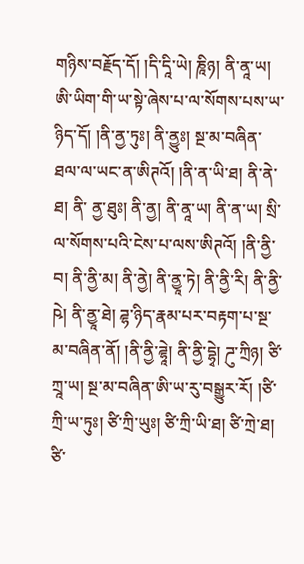གཉིས་བརྗོད་དོ། །དི་དཱི་ཡེ། ཎཱིཉ། ནི་ནཱ་ཡ། ཨི་ཡིག་གི་ཡ་སྟེ་ཞེས་པ་ལ་སོགས་པས་ཡ་ཉིད་དོ། །ནི་ནྱ་ཏུཿ། ནི་ནྱུཿ། སྔ་མ་བཞིན་ཐལ་ལ་ཡང་ན་ཨིཊའོ། །ནི་ན་ཡི་ཐ། ནི་ནེ་ཐ། ནི་ ནྱ་ཐུཿ། ནི་ནྱ། ནི་ནཱ་ཡ། ནི་ན་ཡ། སྲི་ལ་སོགས་པའི་ངེས་པ་ལས་ཨིཊའོ། །ནི་ནྱི་བ། ནི་ནྱི་མ། ནི་ནྱེ། ནི་ནྱཱ་ཏེ། ནི་ནྱི་རི། ནི་ནྱི་ཥེ། ནི་ནྱཱ་ཐེ། ཌྷ་ཉིད་རྣམ་པར་བརྟག་པ་སྔ་མ་བཞིན་ནོ། །ནི་ནྱི་ཌྷཱེ། ནི་ནྱི་དྷྭེ། ཌུ་ཀྲིཉ། ཙི་ཀྲཱ་ཡ། སྔ་མ་བཞིན་ཨི་ཡ་རུ་བསྒྱུར་རོ། །ཙི་ཀྲི་ཡ་ཏུཿ། ཙི་ཀྲི་ཡུཿ། ཙི་ཀྲི་ཡི་ཐ། ཙི་ཀྲེ་ཐ། ཙི་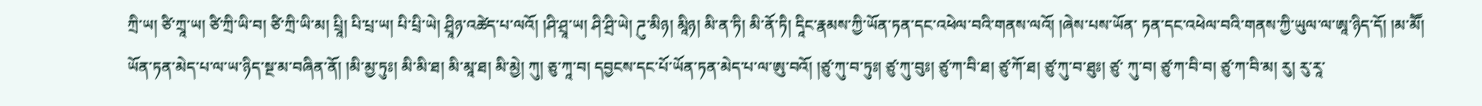ཀྲི་ཡ། ཙི་ཀྲཱ་ཡ། ཙི་ཀྲི་ཡི་བ། ཙི་ཀྲི་ཡི་མ། པྲཱི། པི་པྲ་ཡ། པི་པྲི་ཡེ། ཤྲཱིཉ་འཚེད་པ་ལའོ། །ཤི་ཤྲཱ་ཡ། ཤི་ཤྲི་ཡེ། ཌུ་མིཉ། མཱིཉ། མི་ན་ཏི། མི་ནོ་ཏི། དཱིང་རྣམས་ཀྱི་ཡོན་ཏན་དང་འཕེལ་བའི་གནས་ལའོ། །ཞེས་པས་ཡོན་ ཏན་དང་འཕེལ་བའི་གནས་ཀྱི་ཡུལ་ལ་ཨཱ་ཉིད་དོ། །མ་མཽ། ཡོན་ཏན་མེད་པ་ལ་ཡ་ཉིད་སྔ་མ་བཞིན་ནོ། །མི་མྱ་ཏུཿ། མི་མི་ཐ། མི་མཱ་ཐ། མི་མྱེ། ཀུ། ཅུ་ཀཱ་བ། དབྱངས་དང་པོ་ཡོན་ཏན་མེད་པ་ལ་ཨུ་བའོ། །ཙུ་ཀུ་བ་ཏུཿ། ཙུ་ཀུ་བུཿ། ཙུ་ཀ་བི་ཐ། ཙུ་ཀོ་ཐ། ཙུ་ཀུ་བ་ཐུཿ། ཙུ་ ཀུ་བ། ཙུ་ཀ་བི་བ། ཙུ་ཀ་བི་མ། རུ། རུ་རཱ་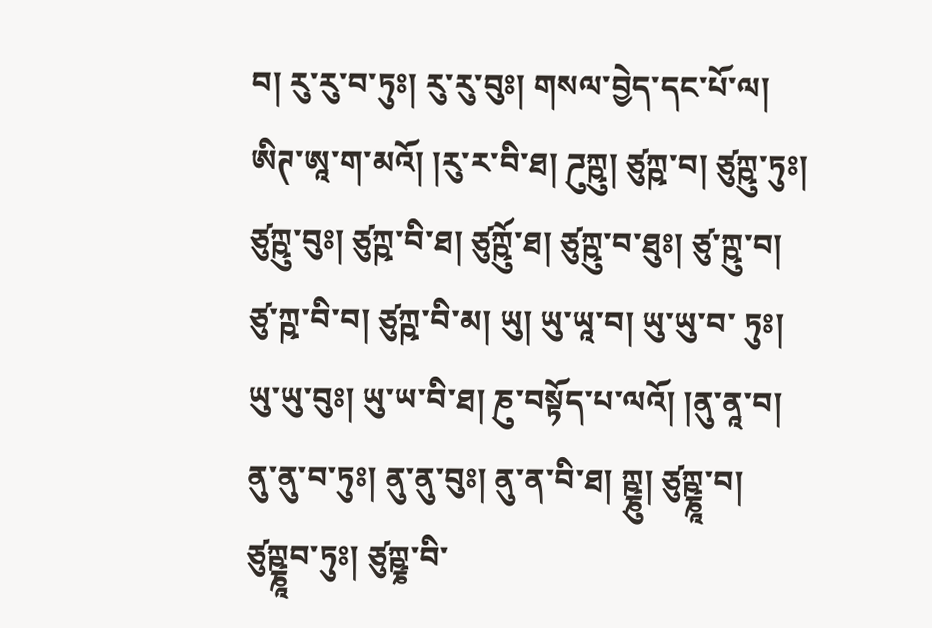བ། རུ་རུ་བ་ཏུཿ། རུ་རུ་བུཿ། གསལ་བྱེད་དང་པོ་ལ། ཨིཊ་ཨཱ་ག་མའོ། །རུ་ར་བི་ཐ། ཌུཀྵུ། ཙུཀྵ་བ། ཙུཀྵུ་ཏུཿ། ཙུཀྵུ་བུཿ། ཙུཀྵ་བི་ཐ། ཙུཀྵོུ་ཐ། ཙུཀྵུ་བ་ཐུཿ། ཙུ་ཀྵུ་བ། ཙུ་ཀྵ་བི་བ། ཙུཀྵ་བི་མ། ཡུ། ཡུ་ཡཱ་བ། ཡུ་ཡུ་བ་ ཏུཿ། ཡུ་ཡུ་བུཿ། ཡུ་ཡ་བི་ཐ། ཎུ་བསྟོད་པ་ལའོ། །ནུ་ནཱ་བ། ནུ་ནུ་བ་ཏུཿ། ནུ་ནུ་བུཿ། ནུ་ན་བི་ཐ། ཀྵྞུ། ཙུཀྵྞཱ་བ། ཙུཀྵྞཱབ་ཏུཿ། ཙུཀྵྞ་བི་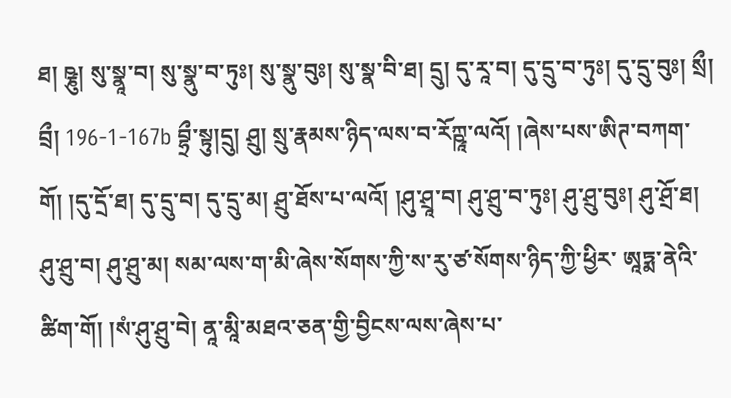ཐ། ཥྞུ། སུ་སྣཱ་བ། སུ་སྣུ་བ་ཏུཿ། སུ་སྣུ་བུཿ། སུ་སྣ་བི་ཐ། དྲུ། དུ་རཱ་བ། དུ་དྲུ་བ་ཏུཿ། དུ་དྲུ་བུཿ། སྲྀ། བྲྀ། 196-1-167b བྷྲྀ་སྟུ།དྲུ། ཤྲུ། སྲུ་རྣམས་ཉིད་ལས་བ་རོཀྵཱ་ལའོ། །ཞེས་པས་ཨིཊ་བཀག་གོ། །དུ་དྲོ་ཐ། དུ་དྲུ་བ། དུ་དྲུ་མ། ཤྲུ་ཐོས་པ་ལའོ། །ཤུ་ཤྲཱ་བ། ཤུ་ཤྲུ་བ་ཏུཿ། ཤུ་ཤྲུ་བུཿ། ཤུ་ཤྲོ་ཐ། ཤུ་ཤྲུ་བ། ཤུ་ཤྲུ་མ། སམ་ལས་ག་མི་ཞེས་སོགས་ཀྱི་ས་རུ་ཙ་སོགས་ཉིད་ཀྱི་ཕྱིར་ ཨཱཏྨ་ནེའི་ཚིག་གོ། །སཾ་ཤུ་ཤྲུ་བེ། ནཱ་མཱི་མཐའ་ཅན་གྱི་བྱིངས་ལས་ཞེས་པ་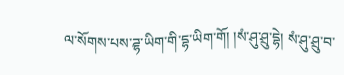ལ་སོགས་པས་ཌྷ་ཡིག་གི་དྷ་ཡིག་གོ། །སཾ་ཤུ་ཤྲུ་དྷེ། སཾ་ཤུ་ཤྲུ་བ་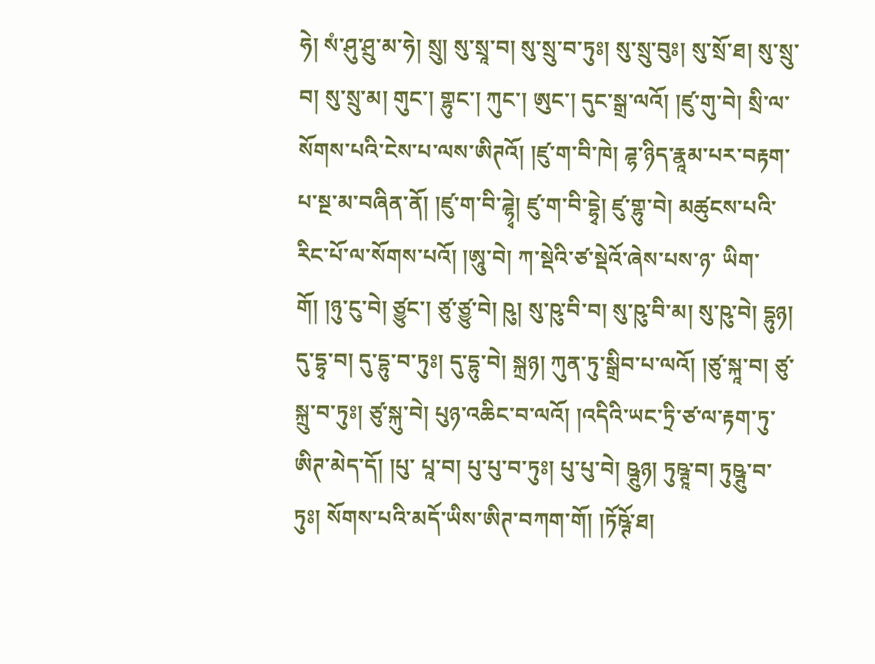ཧེ། སཾ་ཤུ་ཤྲུ་མ་ཧེ། སྲུ། སུ་སྲཱ་བ། སུ་སྲུ་བ་ཏུཿ། སུ་སྲུ་བུཿ། སུ་སྲོ་ཐ། སུ་སྲུ་བ། སུ་སྲུ་མ། གུང་། གྷུང་། ཀུང་། ཨུང་། དུང་སྒྲ་ལའོ། །ཛུ་གུ་བེ། སྲི་ལ་སོགས་པའི་ངེས་པ་ལས་ཨིཊའོ། །ཛུ་ག་བི་ཁེ། ཌྷ་ཉིད་རྣཱམ་པར་བརྟག་པ་སྔ་མ་བཞིན་ནོ། །ཛུ་ག་བི་ཌྷྭེ། ཛུ་ག་བི་དྷྭེ། ཛུ་གྷུ་བེ། མཚུངས་པའི་རིང་པོ་ལ་སོགས་པའོ། །ཨཱུ་བེ། ཀ་སྡེའི་ཙ་སྡེའོ་ཞེས་པས་ཉ་ ཡིག་གོ། །ཉུ་ངུ་བེ། ཙྱུང་། ཙུ་ཙྱུ་བེ། ཥུ། སུ་ཥུ་བི་བ། སུ་ཥུ་བི་མ། སུ་ཥུ་བེ། དྷུཉ། དུ་དྷྭ་བ། དུ་དྷུ་བ་ཏུཿ། དུ་དྷུ་བེ། སྐྲཉ། ཀུན་ཏུ་སྒྲིབ་པ་ལའོ། །ཙུ་སྐཱ་བ། ཙུ་སྐྲུ་བ་ཏུཿ། ཙུ་སྐུ་བེ། པུཉ་འཆིང་བ་ལའོ། །འདིའི་ཡང་ཏྲི་ཙ་ལ་རྟག་ཏུ་ཨིཊ་མེད་དོ། །པུ་ པཱ་བ། པུ་པུ་བ་ཏུཿ། པུ་པུ་བེ། ཥྚུཉ། ཏུཥྚཱ་བ། ཏུཥྚུ་བ་ཏུཿ། སོགས་པའི་མདོ་ཡིས་ཨིཊ་བཀག་གོ། །ཏོཥྚོ་ཐ།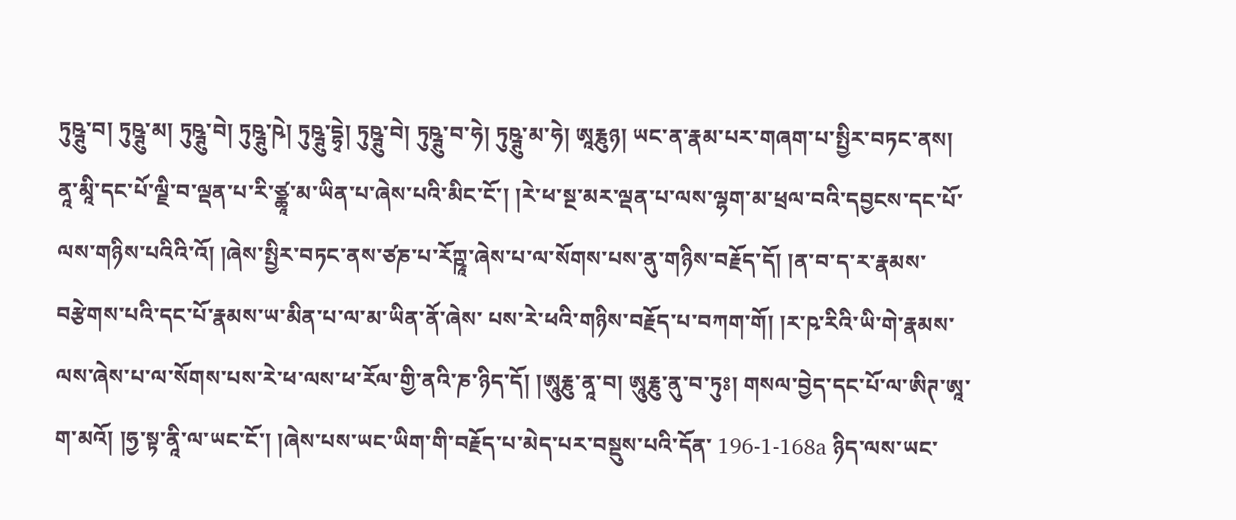ཏུཥྚུ་བ། ཏུཥྚུ་མ། ཏུཥྚུ་བེ། ཏུཥྚུ་ཥེ། ཏུཥྚུ་དྷྭེ། ཏུཥྚུ་བེ། ཏུཥྚུ་བ་ཧེ། ཏུཥྚུ་མ་ཧེ། ཨཱརྞུཉ། ཡང་ན་རྣམ་པར་གཞག་པ་སྤྱིར་བཏང་ནས། ནཱ་མཱི་དང་པོ་ལྗི་བ་ལྡན་པ་རི་ཙྪཱ་མ་ཡིན་པ་ཞེས་པའི་མིང་ངོ་། །རེ་ཕ་སྔ་མར་ལྡན་པ་ལས་ལྷག་མ་ཕྲལ་བའི་དབྱངས་དང་པོ་ལས་གཉིས་པའིའི་འོ། །ཞེས་སྤྱིར་བཏང་ནས་ཙཎ་པ་རོཀྵཱ་ཞེས་པ་ལ་སོགས་པས་ནུ་གཉིས་བརྗོད་དོ། །ན་བ་ད་ར་རྣམས་བརྩེགས་པའི་དང་པོ་རྣམས་ཡ་མིན་པ་ལ་མ་ཡིན་ནོ་ཞེས་ པས་རེ་ཕའི་གཉིས་བརྗོད་པ་བཀག་གོ། །ར་ཥ་རིའི་ཡི་གེ་རྣམས་ལས་ཞེས་པ་ལ་སོགས་པས་རེ་ཕ་ལས་ཕ་རོལ་གྱི་ནའི་ཎ་ཉིད་དོ། །ཨཱུརྞུ་ནཱ་བ། ཨཱུརྞུ་ནུ་བ་ཏུཿ། གསལ་བྱེད་དང་པོ་ལ་ཨིཊ་ཨཱ་ག་མའོ། །ཧྱ་སྟ་ནཱི་ལ་ཡང་ངོ་། །ཞེས་པས་ཡང་ཡིག་གི་བརྗོད་པ་མེད་པར་བསྡུས་པའི་དོན་ 196-1-168a ཉིད་ལས་ཡང་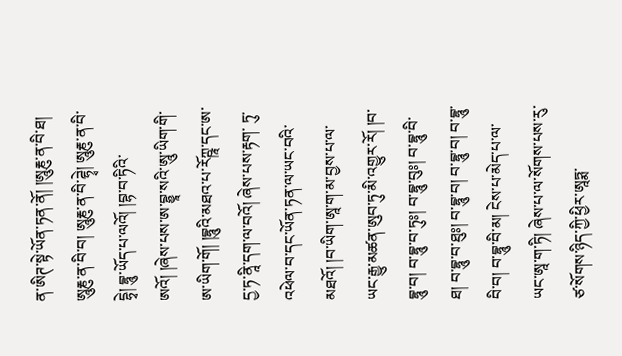ན་ཨིཊ་སྟེ་ཡོན་ཏན་ནོ། །ཨཱུརྞུ་ན་བི་ཐ། ཨཱུརྞུ་ན་བི་བ། ཨཱུརྞུ་ན་བི་ཌྷྭེ། ཨཱུརྞུ་ན་བི་དྷྭེ། བྷཱུ་ཡོད་པ་ལའོ། །བྷ་བ་ཏིའི་ཨའོ། །ཞེས་པས་ཨ་བྷྱཱ་སའི་ཨཱུ་ཡིག་གི་ཨ་ཡིག་གོ། །བྷཱུའི་མཐའ་པ་རོཀྵཱ་དང་ཨ་དྱ་ཏ་ནཱི་དག་ལ་བའོ། ཞེས་པས་རྟག་ ཏུ་འཕེལ་བ་དང་ཡོན་ཏན་ལ་ཡང་བའི་མཐའོ། །བ་ཡིག་ཨཱ་ག་མ་བྱས་པ་ལ་ཡང་རྒྱུ་མཚན་ཨུབ་ཏུ་མི་འགྱུར་རོ། །བ་བྷཱུ་བ། བ་བྷཱུ་བ་ཏུཿ། བ་བྷཱུ་བུཿ། བ་བྷཱུ་བི་ཐ། བ་བྷཱུ་བ་ཐུཿ། བ་བྷཱུ་བ། བ་བྷཱུ་བ། བ་བྷཱུ་བི་བ། བ་བྷཱུ་བི་མ། ངེས་པ་མེད་པ་ལ་ཡང་ཨཱ་ག་ཏི། ཞེས་པ་ལ་སོགས་པས་རུ་ ཙ་སོགས་ཉིད་ཀྱི་ཕྱིར་ཨཱཏྨ་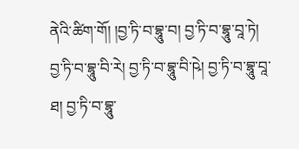ནེའི་ཚིག་གོ། །བྱ་ཏི་བ་བྷཱུ་བ། བྱ་ཏི་བ་བྷཱུ་བཱ་ཏེ། བྱ་ཏི་བ་བྷཱུ་བི་རེ། བྱ་ཏི་བ་བྷཱུ་བི་ཥེ། བྱ་ཏི་བ་བྷཱུ་བཱ་ཐ། བྱ་ཏི་བ་བྷཱུ་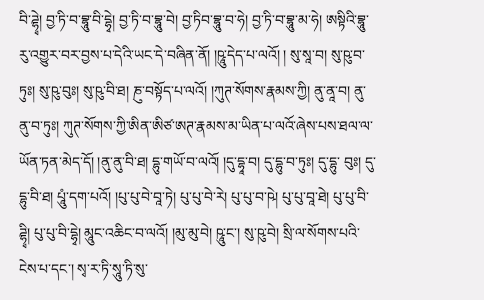བི་ཌྷྭེ། བྱ་ཏི་བ་བྷཱུ་བི་དྷྭེ། བྱ་ཏི་བ་བྷཱུ་བེ། བྱ་ཏིབ་བྷཱུ་བ་ཧེ། བྱ་ཏི་བ་བྷཱུ་མ་ཧེ། ཨསྟིའི་བྷཱུ་རུ་འགྱུར་བར་བྱས་པ་དེའི་ཡང་དེ་བཞིན་ནོ། །ཥཱུ་དེད་པ་ལའོ། ། སུ་སཱ་བ། སུ་ཥུ་བ་ཏུཿ། སུ་ཥུ་བུཿ། སུ་ཥུ་བི་ཐ། ཎུ་བསྟོད་པ་ལའོ། །ཀུཊ་སོགས་རྣམས་ཀྱི། ནུ་ནཱ་བ། ནུ་ནུ་བ་ཏུཿ། ཀུཊ་སོགས་ཀྱི་ཨིན་ཨིཙ་ཨཊ་རྣམས་མ་ཡིན་པ་ལའོ་ཞེས་པས་ཐལ་ལ་ཡོན་ཏན་མེད་དོ། །ནུ་ནུ་བི་ཐ། དྷུ་གཡོ་བ་ལའོ། །དུ་དྷཱ་བ། དུ་དྷུ་བ་ཏུཿ། དུ་དྷུ་ བུཿ། དུ་དྷུ་བི་ཐ། པཱུཾ་དག་པའོ། །པུ་པུ་བེ་བཱ་ཏེ། པུ་པུ་བེ་རེ། པུ་པུ་བ་ཥེ། པུ་པུ་བཱ་ཐེ། པུ་པུ་བི་ཌྷྭི། པུ་པུ་བི་དྷྭེ། མཱུང་འཆིང་བ་ལའོ། །མུ་མུ་བེ། ཥཱུ་ང་། སུ་ཥུ་བེ། སྲི་ལ་སོགས་པའི་ངེས་པ་དང་། སྭ་ར་ཏི་སཱུ་ཏི་སུ་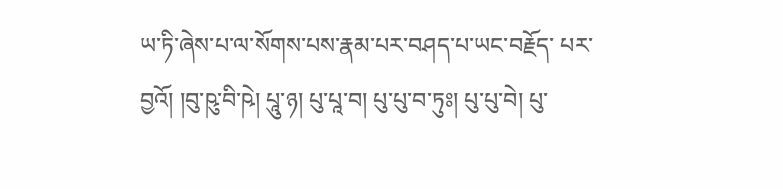ཡ་ཏི་ཞེས་པ་ལ་སོགས་པས་རྣམ་པར་བཤད་པ་ཡང་བརྗོད་ པར་བྱའོ། །བུ་ཥུ་བི་ཥེ། པཱུ་ཉ། པུ་པཱ་བ། པུ་པུ་བ་ཏུཿ། པུ་པུ་བེ། པུ་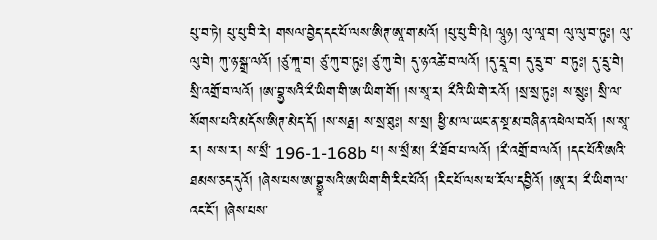པུ་བ་ཏེ། པུ་པུ་བི་རེ། གསལ་བྱེད་དང་པོ་ལས་ཨིཊ་ཨཱ་ག་མའོ། །པུ་པུ་བི་ཥེ། ལཱུཉ། ལུ་ལཱ་བ། ལུ་ལུ་བ་ཏུཿ། ལུ་ལུ་བེ། ཀུ་ཉ་སྒྲ་ལའོ། །ཙུ་ཀཱ་བ། ཙུ་ཀུ་བ་ཏུཿ། ཙུ་ཀུ་བེ། དུ་ཉ་འཚེ་བ་ལའོ། །དུ་དྲཱ་བ། དུ་དྲུ་བ་ བ་ཏུཿ། དུ་དྲུ་བེ། སྲི་འགྲོ་བ་ལའོ། །ཨ་བྷྱ་སའི་རྀ་ཡིག་གི་ཨ་ཡིག་གོ། །ས་སཱ་ར། རྀའི་ཡི་གེ་རའོ། །སྲ་སྲ་ཏུཿ། ས་སྲུཿ། སྲི་ལ་སོགས་པའི་མདོས་ཨིཊ་མེད་དོ། །ས་སརྠ། ས་སྲ་ཐུཿ། ས་སྲ། ཕྱི་མ་ལ་ཡང་ན་སྔ་མ་བཞིན་འཕེལ་བའོ། །ས་སཱ་ར། ས་ས་ར། ས་སྲྀ་ 196-1-168b པ། ས་སྲྀ་མ། རྀ་ཐོབ་པ་ལའོ། །རྀ་འགྲོ་བ་ལའོ། །དང་པོའི་ཨའི་ཐམས་ཅད་དུའོ། །ཞེས་པས་ཨ་བྷྱཱ་སའི་ཨ་ཡིག་གི་རིང་པོའོ། །རིང་པོ་ལས་ཕ་རོལ་དབྱིའོ། །ཨཱ་ར། རྀ་ཡིག་ལ་འང་ངོ་། །ཞེས་པས་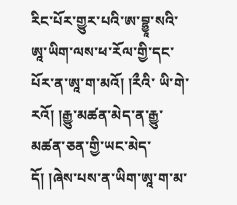རིང་པོར་གྱུར་པའི་ཨ་བྷྱཱ་སའི་ཨཱ་ཡིག་ལས་ཕ་རོལ་གྱི་དང་པོར་ན་ཨཱ་ག་མའོ། །རྀའི་ ཡི་གེ་རའོ། །རྒྱུ་མཚན་མེད་ན་རྒྱུ་མཚན་ཅན་གྱི་ཡང་མེད་དོ། །ཞེས་པས་ན་ཡིག་ཨཱ་ག་མ་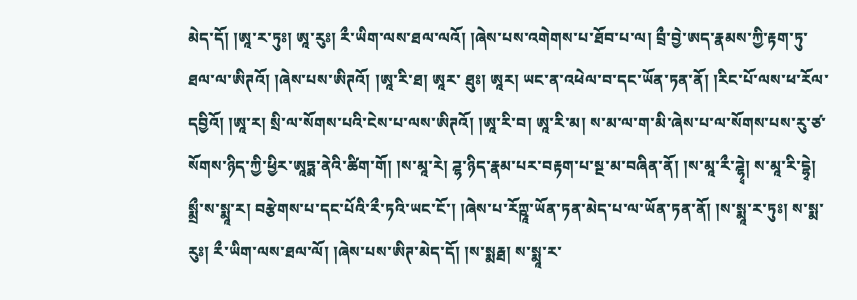མེད་དོ། །ཨཱ་ར་ཏུཿ། ཨཱ་རུཿ། རྀ་ཡིག་ལས་ཐལ་ལའོ། །ཞེས་པས་འགེགས་པ་ཐོབ་པ་ལ། བྲྀ་བྱེ་ཨད་རྣམས་ཀྱི་རྟག་ཏུ་ཐལ་ལ་ཨིཊའོ། །ཞེས་པས་ཨིཊའོ། །ཨཱ་རི་ཐ། ཨཱར་ ཐུཿ། ཨཱར། ཡང་ན་འཕེལ་བ་དང་ཡོན་ཏན་ནོ། །རིང་པོ་ལས་ཕ་རོལ་དབྱིའོ། །ཨཱ་ར། སྲི་ལ་སོགས་པའི་ངེས་པ་ལས་ཨིཊའོ། །ཨཱ་རི་བ། ཨཱ་རི་མ། ས་མ་ལ་ག་མི་ཞེས་པ་ལ་སོགས་པས་རུ་ཙ་སོགས་ཉིད་ཀྱི་ཕྱིར་ཨཱཏྨ་ནེའི་ཚིག་གོ། །ས་མཱ་རེ། ཌྷ་ཉིད་རྣམ་པར་བརྟག་པ་སྔ་མ་བཞིན་ནོ། །ས་མཱ་རྀ་ཌྷྭེ། ས་མཱ་རི་དྷྭེ། སྨྲྀ་ས་སྨཱ་ར། བརྩེགས་པ་དང་པོའི་རྀ་ཏའི་ཡང་ངོ་། །ཞེས་པ་རོཀྵཱ་ཡོན་ཏན་མེད་པ་ལ་ཡོན་ཏན་ནོ། །ས་སྨཱ་ར་ཏུཿ། ས་སྨ་རུཿ། རྀ་ཡིག་ལས་ཐལ་ལོ། །ཞེས་པས་ཨིཊ་མེད་དོ། །ས་སྨརྠ། ས་སྨཱ་ར་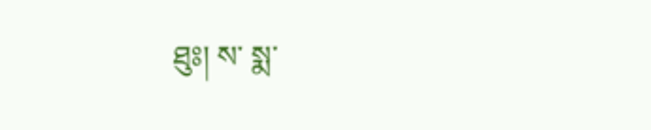ཐུཿ། ས་ སྨ་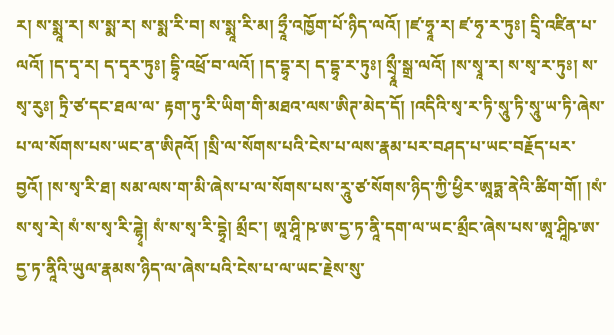ར། ས་སྨཱ་ར། ས་སྨ་ར། ས་སྨ་རི་བ། ས་སྨཱ་རི་མ། ཧྲཱྀ་འཁྱོག་པོ་ཉིད་ལའོ། །ཛ་ཧྭཱ་ར། ཛ་ཧྭ་ར་ཏུཿ། དྲྭི་འཛིན་པ་ལའོ། །ད་དྭ་ར། ད་དྭར་ཏུཿ། དྷྭི་འཕྲོ་བ་ལའོ། །ད་དྷྭ་ར། ད་དྷྭ་ར་ཏུཿ། སྲྭཱྀ་སྒྲ་ལའོ། །ས་སྭཱ་ར། ས་སྭ་ར་ཏུཿ། ས་སྭ་རུཿ། ཏྲི་ཙ་དང་ཐལ་ལ་ རྟག་ཏུ་རི་ཡིག་གི་མཐའ་ལས་ཨིཊ་མེད་དོ། །འདིའི་སྭ་ར་ཏི་སཱུ་ཏི་སཱུ་ཡ་ཏི་ཞེས་པ་ལ་སོགས་པས་ཡང་ན་ཨིཊའོ། །སྲི་ལ་སོགས་པའི་ངེས་པ་ལས་རྣམ་པར་བཤད་པ་ཡང་བརྗོད་པར་བྱའོ། །ས་སྭ་རི་ཐ། སམ་ལས་ག་མི་ཞེས་པ་ལ་སོགས་པས་རཱུ་ཙ་སོགས་ཉིད་ཀྱི་ཕྱིར་ཨཱཏྨ་ནེའི་ཚིག་གོ། །སཾ་ ས་སྭ་རེ། སཾ་ས་སྭ་རི་ཌྷྭེ། སཾ་ས་སྭ་རི་དྷྭེ། མྲྀང་། ཨཱ་ཤཱི་ཥ་ཨ་དྱ་ཏ་ནཱི་དག་ལ་ཡང་མྲྀང་ཞེས་པས་ཨཱ་ཤཱིཥ་ཨ་དྱ་ཏ་ནཱིའི་ཡུལ་རྣམས་ཉིད་ལ་ཞེས་པའི་ངེས་པ་ལ་ཡང་རྗེས་སུ་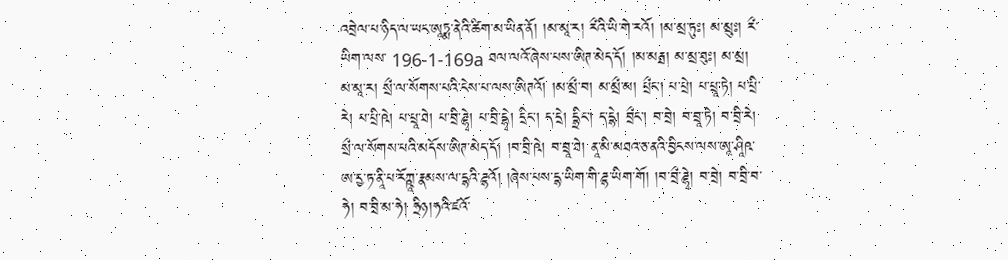འབྲེལ་པ་ཉིད་ལ་ཡང་ཨཱཏྨ་ནེའི་ཚིག་མ་ཡིན་ནོ། །མ་མཱ་ར། རྀའི་ཡི་གེ་རའོ། །མ་མྲ་ཏུཿ། མ་མྲུཿ། རྀ་ཡིག་ལས་ 196-1-169a ཐལ་ལའོ་ཞེས་པས་ཨིཊ་མེད་དོ། །མ་མརྠ། མ་མྲ་ཐུཿ། མ་མྲ། མ་མཱ་ར། སྲྀ་ལ་སོགས་པའི་ངེས་པ་ལས་ཨིཊའོ། །མ་མྲྀ་བ། མ་མྲྀ་མ། པྲྀང་། པ་པྲེ། པ་པྲཱ་ཏེ། པ་པྲི་རེ། པ་པྲི་ཥེ། པ་པྲཱ་ཐེ། པ་བྲི་ཌྷྭེ། པ་བྲི་དྷྭེ། དྲིང་། ད་དྲེ། དྷྲིང་། ད་དྷེ། བྲྀང་། བ་བྲེ། བ་བྲཱ་ཏེ། བ་བྲི་རེ། སྲྀ་ལ་སོགས་པའི་མདོས་ཨིཊ་མེད་དོ། །བ་བྲི་ཥེ། བ་བྲཱ་ཐེ། ནཱ་མི་མཐའ་ཅ་ནའི་བྱིངས་ལས་ཨཱ་ཤཱིཥ་ཨ་དྱ་ཏ་ནཱི་པ་རོཀྵཱ་རྣམས་ལ་དྷའི་ཌྷའོ། །ཞེས་པས་དྷ་ཡིག་གི་ཌྷ་ཡིག་གོ། །བ་བྲྀ་ཌྷྭེ། བ་བྲེ། བ་བྲི་བ་ཧེ། བ་བྲི་མ་ཧེ། ཧྲིཉ།ཧའི་ཛའོ་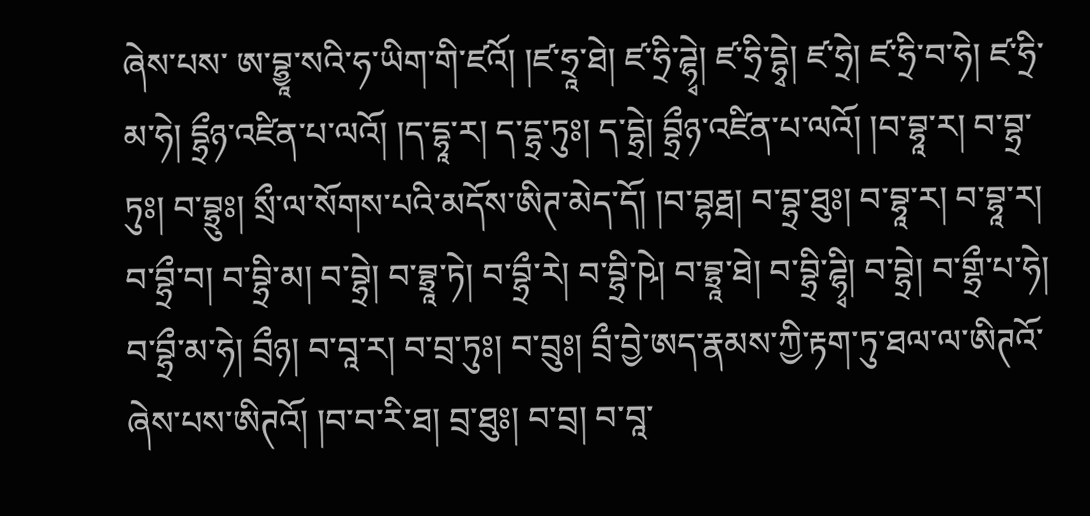ཞེས་པས་ ཨ་བྷྱཱ་སའི་ཧ་ཡིག་གི་ཛའོ། །ཛ་ཧྲཱ་ཐེ། ཛ་ཧྲི་ཌྷྭེ། ཛ་ཧྲི་དྷྭེ། ཛ་ཧྲེ། ཛ་ཧྲི་བ་ཧེ། ཛ་ཧྲི་མ་ཧེ། དྷྲྀཉ་འཛིན་པ་ལའོ། །ད་དྷཱ་ར། ད་དྷྲ་ཏུཿ། ད་དྷྲེ། བྷྲྀཉ་འཛིན་པ་ལའོ། །བ་བྷཱ་ར། བ་བྷྲ་ཏུཿ། བ་བྷྲུཿ། སྲྀ་ལ་སོགས་པའི་མདོས་ཨིཊ་མེད་དོ། །བ་བྷརྠ། བ་བྷྲ་ཐུཿ། བ་བྷཱ་ར། བ་བྷཱ་ར། བ་བྷྲྀ་བ། བ་བྷྲི་མ། བ་བྷྲེ། བ་བྷྲཱ་ཏེ། བ་བྷྲྀ་རེ། བ་བྷྲི་ཥེ། བ་བྷྲཱ་ཐེ། བ་བྷྲི་ཌྷྭི། བ་བྷྲེ། བ་གྷྲྀ་པ་ཧེ། བ་བྷྲྀ་མ་ཧེ། བྲྀཉ། བ་བཱ་ར། བ་བྲ་ཏུཿ། བ་བྲུཿ། བྲྀ་བྱེ་ཨད་རྣམས་ཀྱི་རྟག་ཏུ་ཐལ་ལ་ཨིཊའོ་ཞེས་པས་ཨིཊའོ། །བ་བ་རི་ཐ། བྲ་ཐུཿ། བ་བྲ། བ་བཱ་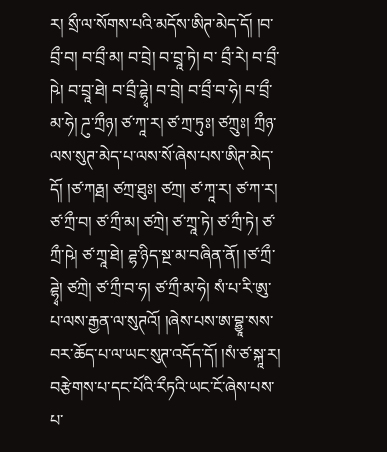ར། སྲྀ་ལ་སོགས་པའི་མདོས་ཨིཊ་མེད་དོ། །བ་བྲྀ་བ། བ་བྲྀ་མ། བ་བྲེ། བ་བྲཱ་ཏེ། བ་ བྲྀ་རེ། བ་བྲྀ་ཥེ། བ་བྲཱ་ཐེ། བ་བྲྀ་ཌྷྭེ། བ་བྲེ། བ་བྲྀ་བ་ཧེ། བ་བྲྀ་མ་ཧེ། ཌུ་ཀྲྀཉ། ཙ་ཀཱ་ར། ཙ་ཀྲ་ཏུཿ། ཙཀྲུཿ། ཀྲྀཉ་ལས་སུཊ་མེད་པ་ལས་སོ་ཞེས་པས་ཨིཊ་མེད་དོ། །ཙ་ཀརྠ། ཙཀྲ་ཐུཿ། ཙཀྲ། ཙ་ཀཱ་ར། ཙ་ཀ་ར། ཙ་ཀྲྀ་བ། ཙ་ཀྲྀ་མ། ཙཀྲེ། ཙ་ཀྲཱ་ཏེ། ཙ་ཀྲྀ་ཏེ། ཙ་ཀྲྀ་ཥེ། ཙ་ཀྲཱ་ཐེ། ཌྷ་ཉིད་སྔ་མ་བཞིན་ནོ། །ཙ་ཀྲྀ་ཌྷྭེ། ཙཀྲེ། ཙ་ཀྲྀ་བ་ཧ། ཙ་ཀྲྀ་མ་ཧེ། སཾ་པ་རི་ཨུ་པ་ལས་རྒྱན་ལ་སུཊའོ། །ཞེས་པས་ཨ་བྷྱཱ་སས་བར་ཆོད་པ་ལ་ཡང་སུཊ་འདོད་དོ། །སཾ་ཙ་སྐཱ་ར། བརྩེགས་པ་དང་པོའི་རྀཏའི་ཡང་ངོ་ཞེས་པས་པ་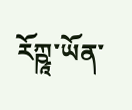རོཀྵཱ་ཡོན་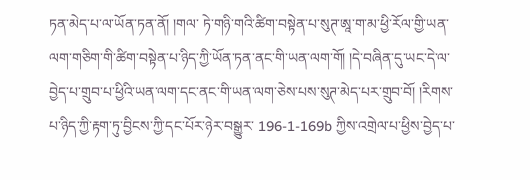ཏན་མེད་པ་ལ་ཡོན་ཏན་ནོ། །གལ་ ཏེ་གཉི་གའི་ཚིག་བསྟེན་པ་སུཊ་ཨཱ་ག་མ་ཕྱི་རོལ་གྱི་ཡན་ལག་གཅིག་གི་ཚིག་བསྟེན་པ་ཉིད་ཀྱི་ཡོན་ཏན་ནང་གི་ཡན་ལག་གོ། །དེ་བཞིན་དུ་ཡང་དེ་ལ་བྱེད་པ་གྲུབ་པ་ཕྱིའི་ཡན་ལག་དང་ནང་གི་ཡན་ལག་ཅེས་པས་སུཊ་མེད་པར་གྲུབ་བོ། །རིགས་པ་ཉིད་ཀྱི་རྟག་ཏུ་བྱིངས་ཀྱི་དང་པོར་ཉེར་བསྒྱུར་ 196-1-169b ཀྱིས་འགྲེལ་པ་ཕྱིས་བྱེད་པ་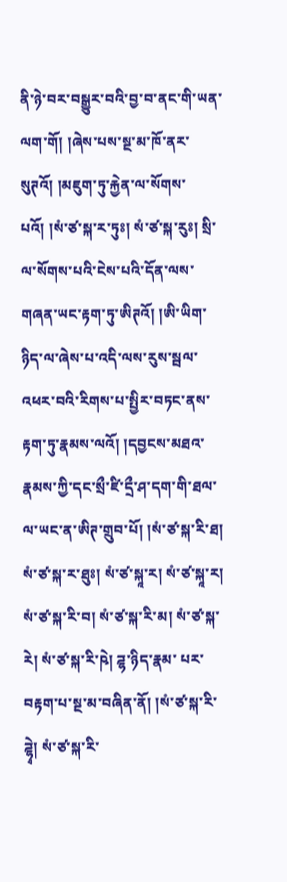ནི་ཉེ་བར་བསྒྱུར་བའི་བྱ་བ་ནང་གི་ཡན་ལག་གོ། །ཞེས་པས་སྔ་མ་ཁོ་ནར་སུཊའོ། །མཇུག་ཏུ་རྐྱེན་ལ་སོགས་པའོ། །སཾ་ཙ་སྐ་ར་ཏུཿ། སཾ་ཙ་སྐ་རུཿ། སྲི་ལ་སོགས་པའི་ངེས་པའི་དོན་ལས་གཞན་ཡང་རྟག་ཏུ་ཨིཊའོ། །ཨི་ཡིག་ཉིད་ལ་ཞེས་པ་འདི་ལས་རུས་སྦལ་ འཕར་བའི་རིགས་པ་སྤྱིར་བཏང་ནས་རྟག་ཏུ་རྣམས་ལའོ། །དབྱངས་མཐའ་རྣམས་ཀྱི་དང་སྲྀ་ཛི་དྲྀ་ཤ་དག་གི་ཐལ་ལ་ཡང་ན་ཨིཊ་གྲུབ་པོ། །སཾ་ཙ་སྐ་རི་ཐ། སཾ་ཙ་སྐ་ར་ཐུཿ། སཾ་ཙ་སྐཱ་ར། སཾ་ཙ་སྐཱ་ར། སཾ་ཙ་སྐ་རི་བ། སཾ་ཙ་སྐ་རི་མ། སཾ་ཙ་སྐ་རེ། སཾ་ཙ་སྐ་རི་ཥེ། ཌྷ་ཉིད་རྣམ་ པར་བརྟག་པ་སྔ་མ་བཞིན་ནོ། །སཾ་ཙ་སྐ་རི་ཌྷྭེ། སཾ་ཙ་སྐ་རི་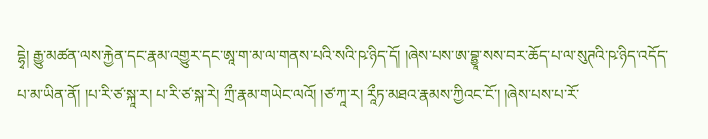དྷྭེ། རྒྱུ་མཚན་ལས་རྐྱེན་དང་རྣམ་འགྱུར་དང་ཨཱ་ག་མ་ལ་གནས་པའི་སའི་ཥ་ཉིད་དོ། །ཞེས་པས་ཨ་བྷྱཱ་སས་བར་ཆོད་པ་ལ་སུཊའི་ཥ་ཉིད་འདོད་པ་མ་ཡིན་ནོ། །པ་རི་ཙ་སྐཱ་ར། པ་རི་ཙ་སྐ་རེ། ཀྲྀ་རྣམ་གཡེང་ལའོ། །ཙ་ཀཱ་ར། རཱྀཏ་མཐའ་རྣམས་ཀྱིའང་ངོ་། །ཞེས་པས་པ་རོ་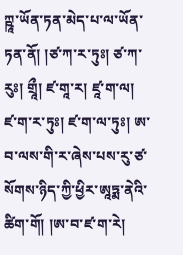ཀྵཱ་ཡོན་ཏན་མེད་པ་ལ་ཡོན་ཏན་ནོ། །ཙ་ཀ་ར་ཏུཿ། ཙ་ཀ་རུཿ། གྲཱྀ། ཛ་གཱ་ར། ཛཱ་ག་ལ། ཛ་ག་ར་ཏུཿ། ཛ་ག་ལ་ཏུཿ། ཨ་བ་ལས་གི་ར་ཞེས་པས་རུ་ཙ་སོགས་ཉིད་ཀྱི་ཕྱིར་ཨཱཏྨ་ནེའི་ཚིག་གོ། །ཨ་བ་ཛ་ག་རེ།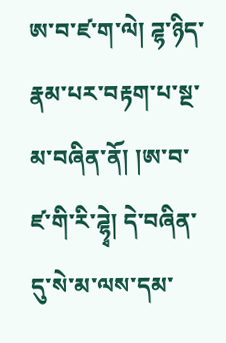ཨ་བ་ཛ་ག་ལེ། ཌྷ་ཉིད་ རྣམ་པར་བརྟག་པ་སྔ་མ་བཞིན་ནོ། །ཨ་བ་ཛ་གི་རི་ཌྷྭེ། དེ་བཞིན་དུ་སེ་མ་ལས་དམ་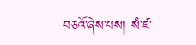བཅའོ་ཞེས་པས། སཾ་ཛ་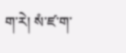ག་རེ། སཾ་ཛ་ག་